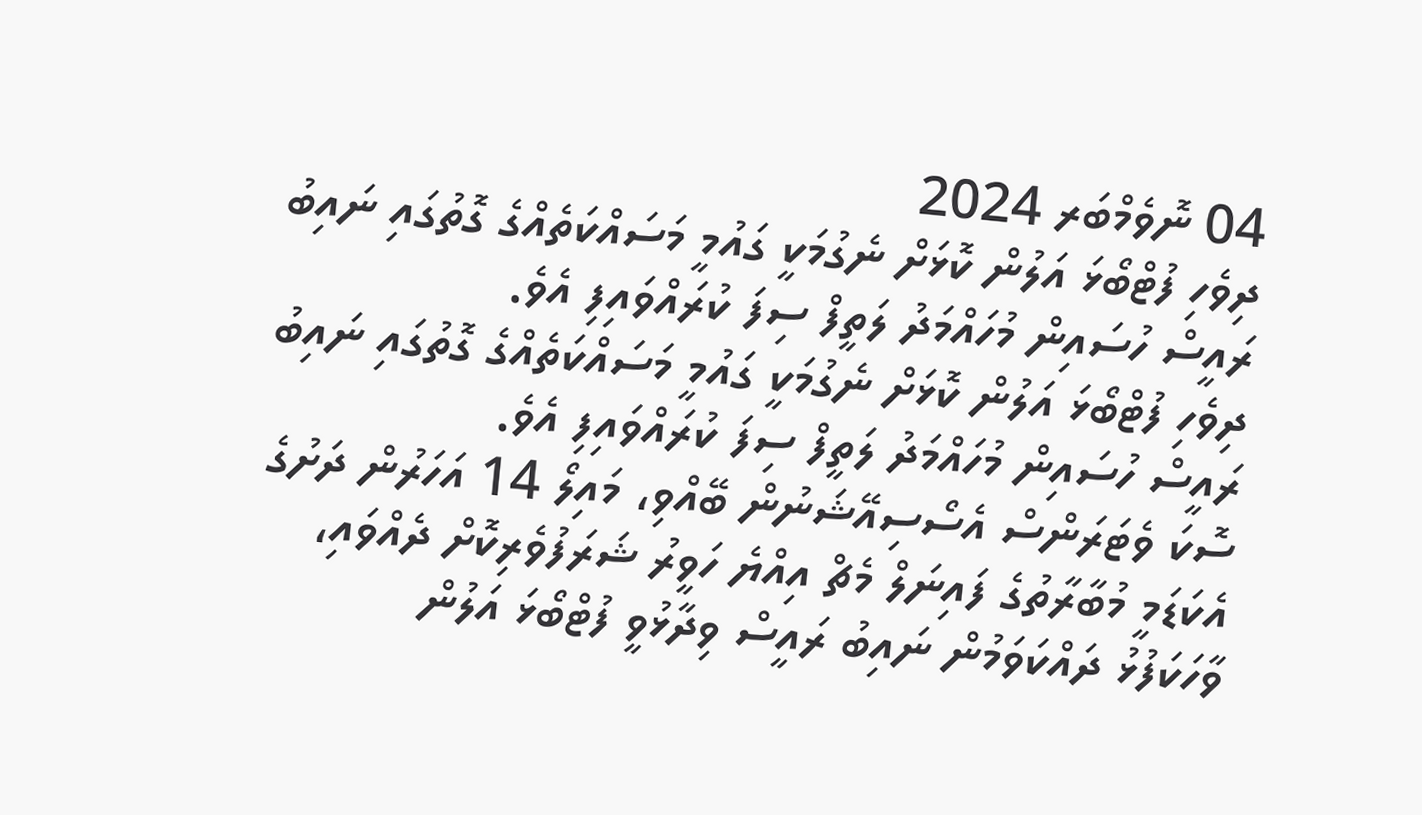04 ނޮވެމްބަރ 2024
ދިވެހި ފުޓްބޯޅަ އަލުން ކޮޅަށް ނެގުމަކީ ގައުމީ މަސައްކަތެއްގެ ގޮތުގައި ނައިބު ރައީސް ހުސައިން މުހައްމަދު ލަތީފް ސިފަ ކުރައްވައިފި އެވެ.
ދިވެހި ފުޓްބޯޅަ އަލުން ކޮޅަށް ނެގުމަކީ ގައުމީ މަސައްކަތެއްގެ ގޮތުގައި ނައިބު ރައީސް ހުސައިން މުހައްމަދު ލަތީފް ސިފަ ކުރައްވައިފި އެވެ.
ސޮކަ ވެޓަރަންސް އެސޯސިއޭޝަނުން ބޭއްވި، މައިލޯ 14 އަހަރުން ދަށުގެ އެކަޑަމީ މުބާރާތުގެ ފައިނަލް މެޗް އިއްޔެ ހަވީރު ޝަރަފުވެރިކޮށް ދެއްވައި، ވާހަކަފުޅު ދައްކަވަމުން ނައިބު ރައީސް ވިދާޅުވީ ފުޓްބޯޅަ އަލުން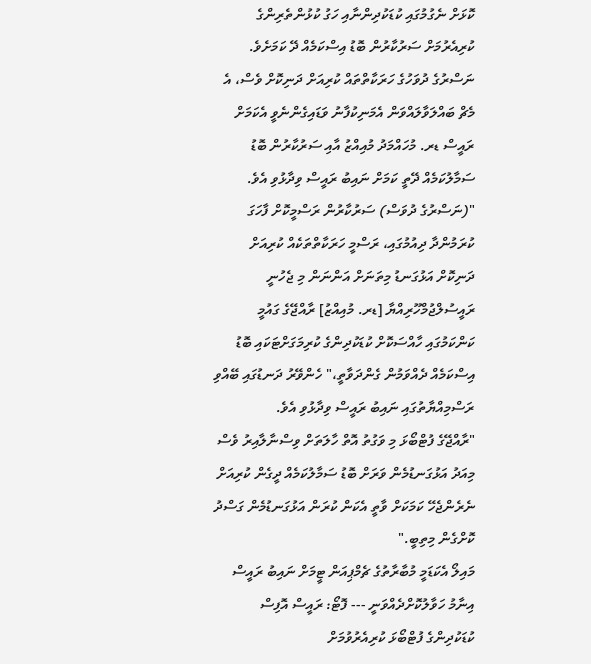ކޮޅަށް ނެގުމުގައި ކުޑަކުދިންނާއި ހަގު ކުޅުންތެރިންގެ ކުރިއެރުމަށް ސަރުކާރުން ބޮޑު އިސްކަމެއް ދޭ ކަމަށެވެ.
ނަސްރުގެ ދުވަހުގެ ހަރަކާތްތައް ކުރިއަށް ދަނިކޮށް ވެސް، އެ މެޗް ބައްލަވާލައްވަން އެމަނިކުފާނު ވަޑައިގެންނެވީ އެކަމަށް ރައީސް ޑރ. މުހައްމަދު މުއިއްޒު އާއި ސަރުކާރުން ބޮޑު ސަމާލުކަމެއް ދޭތީ ކަމަށް ނައިބު ރައީސް ވިދާޅުވި އެވެ.
"(ނަސްރުގެ ދުވަސް) ސަރުކާރުން ރަސްމީކޮށް ފާހަގަ ކުރަމުންދާ ދިއުމުގައި، ރަސްމީ ހަރަކާތްތަކެއް ކުރިއަށް ދަނިކޮށް އަޅުގަނޑު މިތަނަށް އަންނަން މި ޖެހުނީ ރައީސުލްޖުމްހޫރިއްޔާ [ޑރ. މުއިއްޒު] ރާއްޖޭގެ ގައުމީ ކަންކަމުގައި ހާއްސަކޮށް ކުޑަކުދިންގެ ކުރިމަގަށްޓަކައި ބޮޑު އިސްކަމެއް ދެއްވަމުން ގެންދަވާތީ،" ހެންވޭރު ދަނޑުގައި ބޭއްވި ރަސްމިއްޔާތުގައި ނައިބު ރައީސް ވިދާޅުވި އެވެ.
"ރާއްޖޭގެ ފުޓްބޯޅަ މި ވަގުތު އޮތް ހާލަތަށް ވިސްނާލާއިރު ވެސް މިއަދު އަޅުގަނޑުމެން ވަރަށް ބޮޑު ސަމާލުކަމެއް ދީގެން ކުރިއަށް ނެރެންޖެހޭ ކަމަކަށް ވާތީ އެކަން ކުރަން އަޅުގަނޑުމެން ގަސްދު ކޮށްގެން މިތިބީ."
މައިލޯ އެކަޑަމީ މުބާރާތުގެ ޗެމްޕިއަން ޓީމަށް ނައިބު ރައީސް އިނާމު ހަވާލުކޮށްދެއްވަނީ --- ފޮޓޯ: ރައީސް އޮފިސް
ކުޑަކުދިންގެ ފުޓްބޯޅަ ކުރިއެރުވުމަށް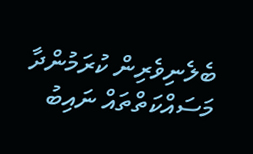ބެލެނިވެރިން ކުރަމުންދާ މަސައްކަތްތައް ނައިބު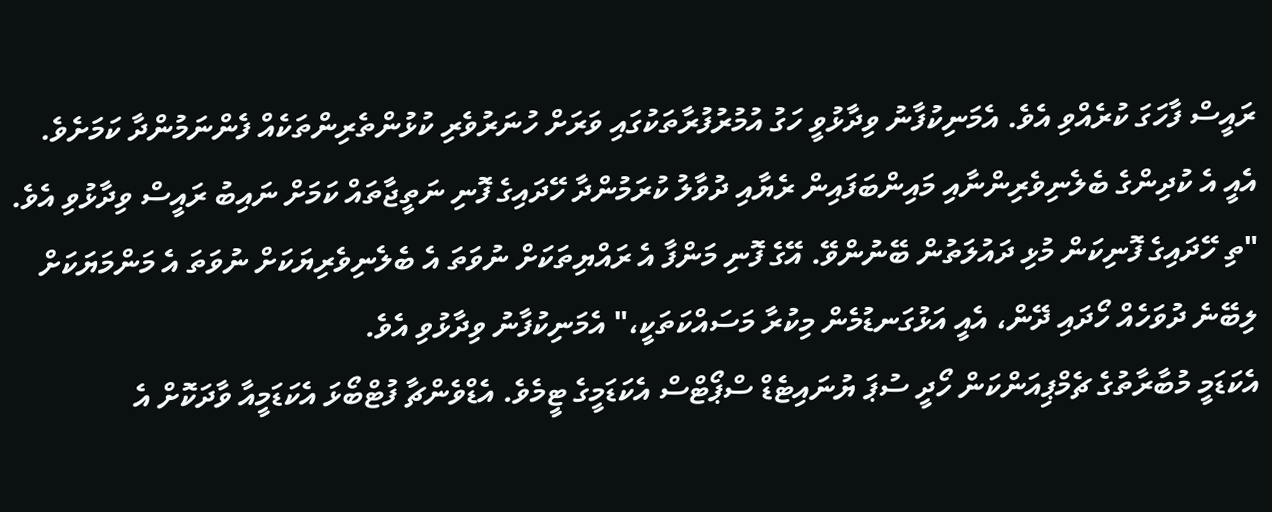ރައީސް ފާހަގަ ކުރެއްވި އެވެ. އެމަނިކުފާނު ވިދާޅުވީ ހަގު އުމުރުފުރާތަކުގައި ވަރަށް ހުނަރުވެރި ކުޅުންތެރިންތަކެއް ފެންނަމުންދާ ކަމަށެވެ.
އެއީ އެ ކުދިންގެ ބެލެނިވެރިންނާއި މައިންބަފައިން ރެޔާއި ދުވާލު ކުރަމުންދާ ހޭދައިގެ ފޮނި ނަތީޖާތައް ކަމަށް ނައިބު ރައީސް ވިދާޅުވި އެވެ.
"ތި ހޭދައިގެ ފޮނިކަން މުޅި ދައުލަތުން ބޭނުންވޭ. އޭގެ ފޮނި މަންފާ އެ ރައްޔިތަކަށް ނުވަތަ އެ ބެލެނިވެރިޔަކަށް ނުވަތަ އެ މަންމަޔަކަށް ލިބޭނެ ދުވަހެއް ހޯދައި ދޭން، އެއީ އަޅުގަނޑުމެން މިކުރާ މަސައްކަތަކީ،" އެމަނިކުފާނު ވިދާޅުވި އެވެ.
އެކަޑަމީ މުބާރާތުގެ ޗެމްޕިއަންކަން ހޯދީ ސުޕަ ޔުނައިޓެޑް ސްޕޯޓްސް އެކަޑަމީގެ ޓީމެވެ. އެޑްވެންޗާ ފުޓްބޯޅަ އެކަޑަމީއާ ވާދަކޮށް އެ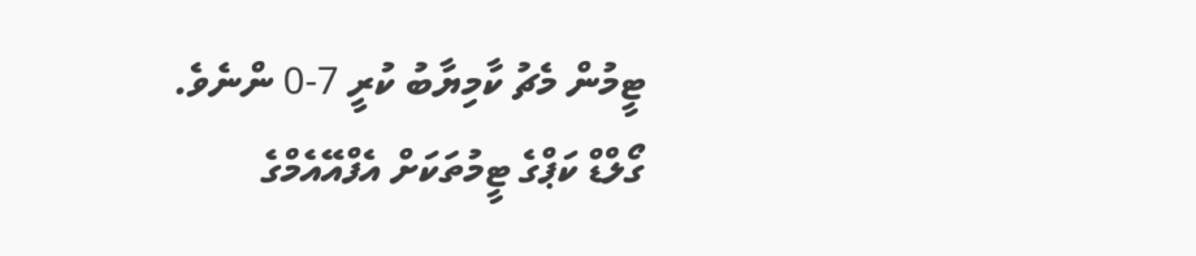ޓީމުން މެޗު ކާމިޔާބު ކުރީ 7-0 ންނެވެ.
ގޯލްޑް ކަޕްގެ ޓީމުތަކަށް އެފްއޭއެމްގެ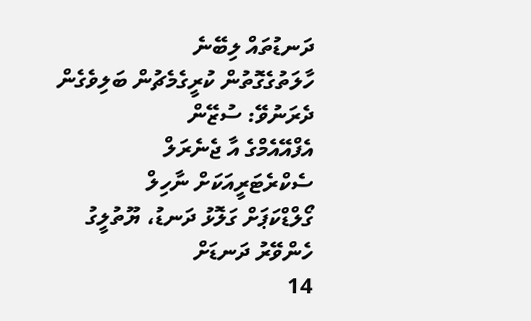ދަނޑުތައް ލިބޭނެ
ހާލަތުގެގޮތުން ކުރީގެމެޗުން ބަލިވެގެން ދެރަނުވޭ: ސުޒޭން
އެފްއޭއެމްގެ އާ ޖެނެރަލް ސެކްރެޓަރީއަކަށް ނާހިލް
ގޯލްޑްކަޕަށް ގަލޮޅު ދަނޑު، ޔޫތުލީގު ހެންވޭރު ދަނޑަށް
14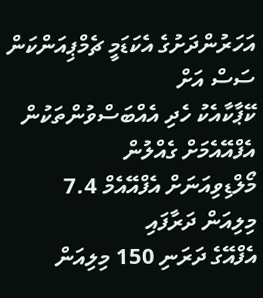އަހަރުންދަށުގެ އެކަޑަމީ ޗެމްޕިއަންކަން ސަސް އަށް
ކޭޕާކާއެކު ހެދި އެއްބަސްވުންތަކުން އެފްއޭއެމަށް ގެއްލުން
މޯލްޑިވިއަނަށް އެފްއޭއެމް 7.4 މިލިއަން ދަރާފައި
އެފްއޭގެ ދަރަނި 150 މިލިއަން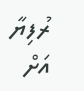ރުފިޔާ އަށް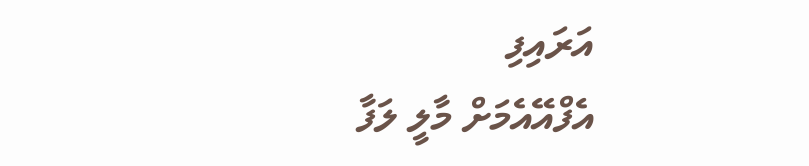އަރައިފި
އެފްއޭއެމަށް މާލީ ލަފާ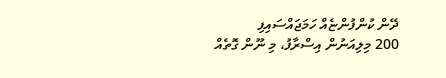ދޭން ކުންފުންޏެއް ހަމަޖައްސައިފި
200 މިލިއަނުން އިސްރާފު، މި ނޫން ގޮތެއް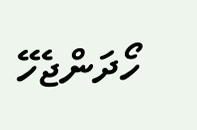ހޯދަންޖެހޭ